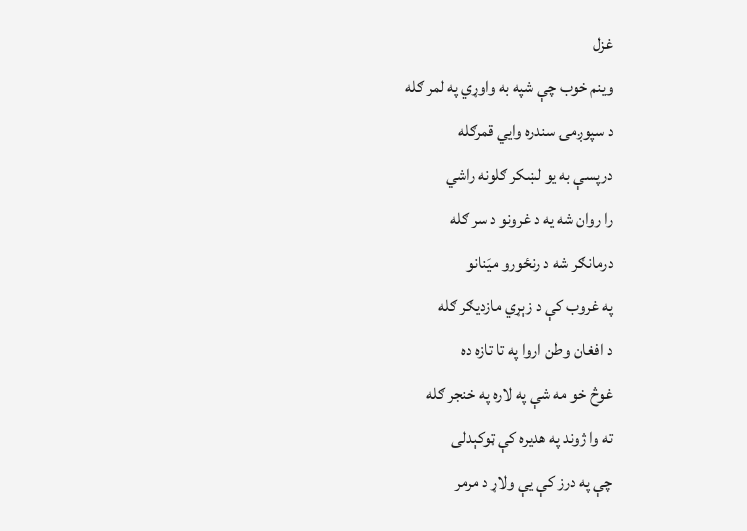غزل
وینم خوب چې شپه به واوړي په لمر ګله
د سپوږمۍ سندره وایي قمرګله
درپسې به یو لښکر ګلونه راشي
را روان شه یه د غرونو د سر ګله
درمانګر شه د رنځورو میَنانو
په غروب کې د زېړي مازدیګر ګله
د افغان وطن اروا په تا تازه ده
غوڅ خو مه شې په لاره په خنجر ګله
ته وا ژوند په هدیره کې ټوکېدلی
چې په درز کې یې ولاړ د مرمر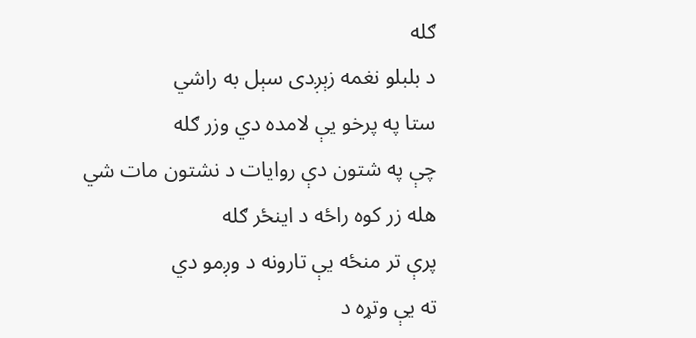ګله
د بلبلو نغمه زېږدی سېل به راشي
ستا په پرخو یې لامده دي وزر ګله
چې په شتون دې روایات د نشتون مات شي
هله زر کوه راځه د اینځر ګله
پرې تر منځه یې تارونه د وږمو دي
ته یې وتړه د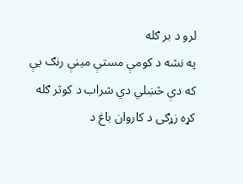لرو د بر ګله
په نشه د کومې مستې مینې رنګ یې
که دې څښلي دي شراب د کوثر ګله
کړه زړګی د کاروان باغ د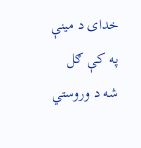خدای د مینې
په کې ګل شه د وروستي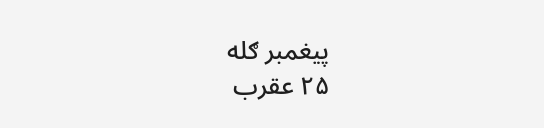پیغمبر ګله
۲۵ عقرب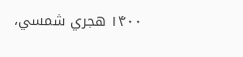۱۴۰۰ هجري شمسي،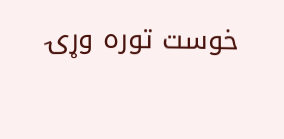خوست توره وړۍ